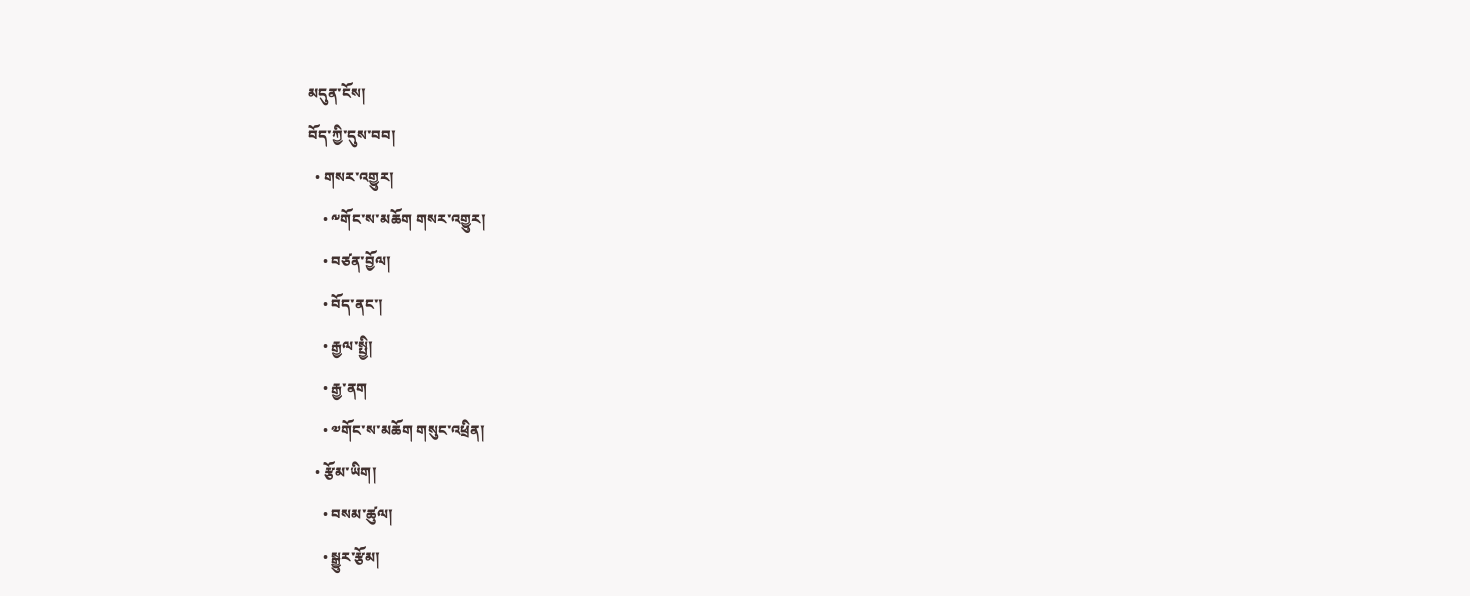མདུན་ངོས།
བོད་ཀྱི་དུས་བབ།
  • གསར་འགྱུར།
    • ༸གོང་ས་མཆོག གསར་འགྱུར།
    • བཙན་བྱོལ།
    • བོད་ནང་།
    • རྒྱལ་སྤྱི།
    • རྒྱ་ནག
    • ༧གོང་ས་མཆོག གསུང་འཕྲིན།
  • རྩོམ་ཡིག།
    • བསམ་ཚུལ།
    • སྒྱུར་རྩོམ།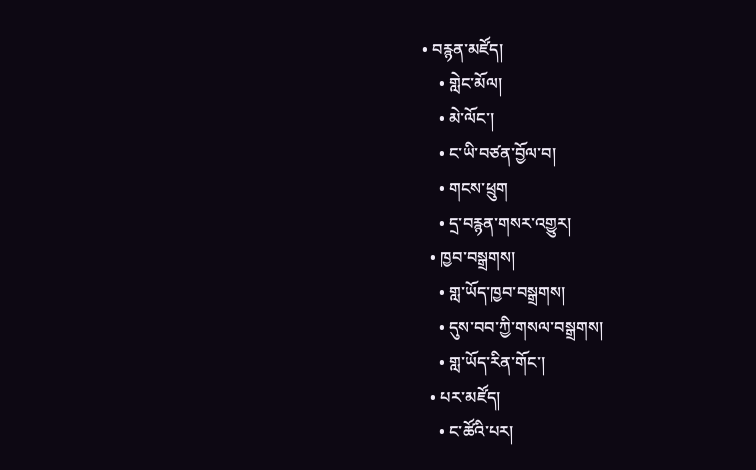• བརྙན་མཛོད།
    • གླེང་མོལ།
    • མེ་ལོང་།
    • ང་ཡི་བཙན་བྱོལ་བ།
    • གངས་ཕྲུག
    • དྲ་བརྙན་གསར་འགྱུར།
  • ཁྱབ་བསྒྲགས།
    • གླ་ཡོད་ཁྱབ་བསྒྲགས།
    • དུས་བབ་ཀྱི་གསལ་བསྒྲགས།
    • གླ་ཡོད་རིན་གོང་།
  • པར་མཛོད།
    • ང་ཚོའི་པར།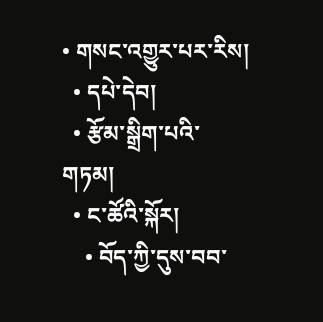• གསང་འགྱུར་པར་རིས།
  • དཔེ་དེབ།
  • རྩོམ་སྒྲིག་པའི་གཏམ།
  • ང་ཚོའི་སྐོར།
    • བོད་ཀྱི་དུས་བབ་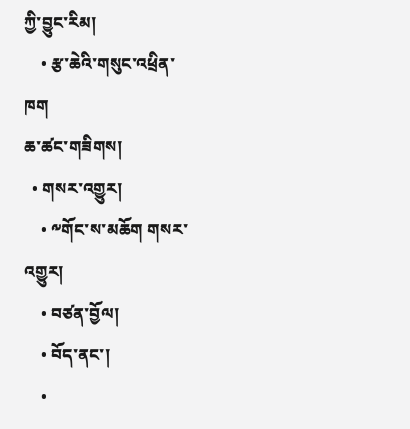ཀྱི་བྱུང་རིམ།
    • རྩ་ཆེའི་གསུང་འཕྲིན་ཁག
ཆ་ཚང་གཟིགས།
  • གསར་འགྱུར།
    • ༸གོང་ས་མཆོག གསར་འགྱུར།
    • བཙན་བྱོལ།
    • བོད་ནང་།
    •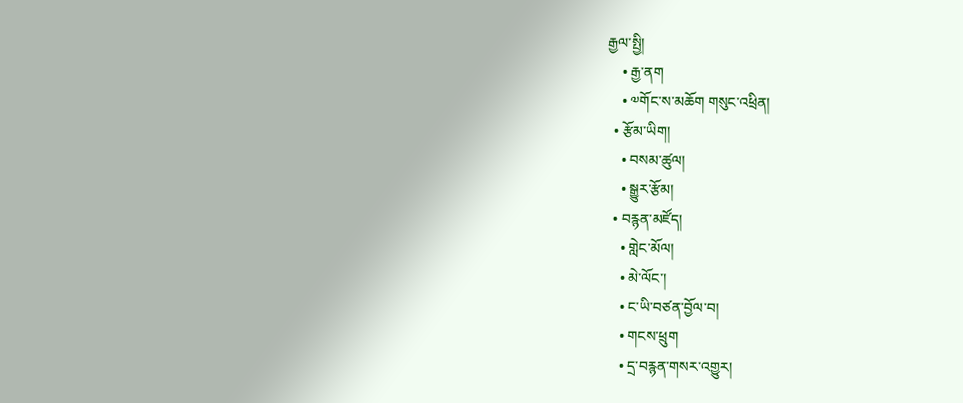རྒྱལ་སྤྱི།
    • རྒྱ་ནག
    • ༧གོང་ས་མཆོག གསུང་འཕྲིན།
  • རྩོམ་ཡིག།
    • བསམ་ཚུལ།
    • སྒྱུར་རྩོམ།
  • བརྙན་མཛོད།
    • གླེང་མོལ།
    • མེ་ལོང་།
    • ང་ཡི་བཙན་བྱོལ་བ།
    • གངས་ཕྲུག
    • དྲ་བརྙན་གསར་འགྱུར།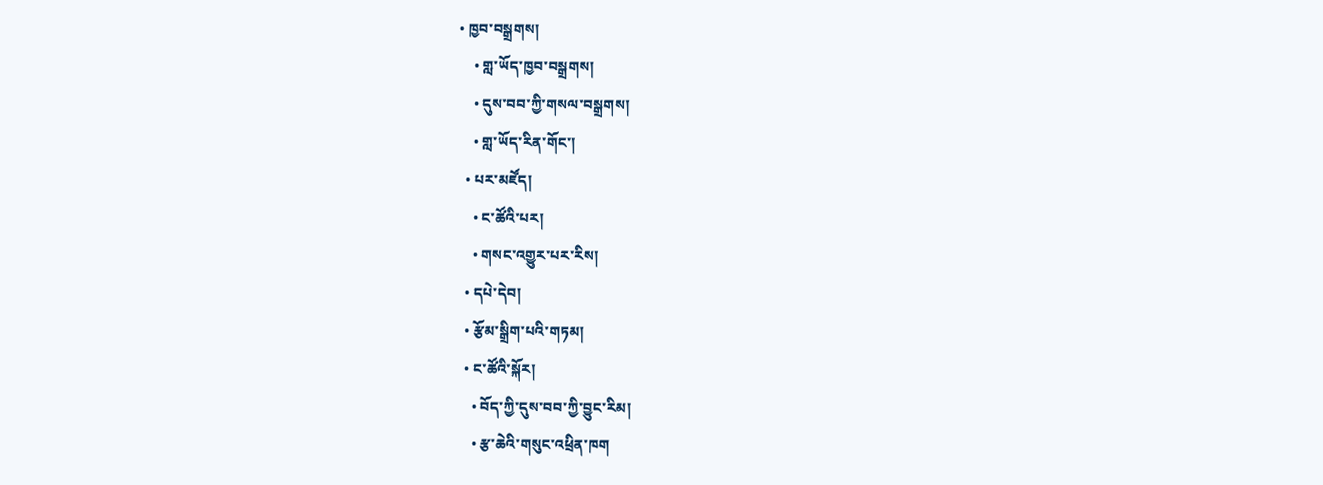• ཁྱབ་བསྒྲགས།
    • གླ་ཡོད་ཁྱབ་བསྒྲགས།
    • དུས་བབ་ཀྱི་གསལ་བསྒྲགས།
    • གླ་ཡོད་རིན་གོང་།
  • པར་མཛོད།
    • ང་ཚོའི་པར།
    • གསང་འགྱུར་པར་རིས།
  • དཔེ་དེབ།
  • རྩོམ་སྒྲིག་པའི་གཏམ།
  • ང་ཚོའི་སྐོར།
    • བོད་ཀྱི་དུས་བབ་ཀྱི་བྱུང་རིམ།
    • རྩ་ཆེའི་གསུང་འཕྲིན་ཁག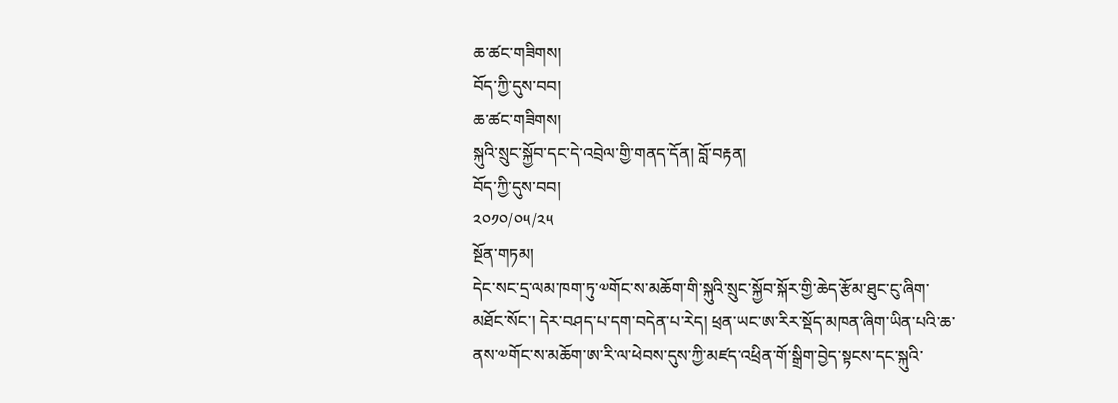ཆ་ཚང་གཟིགས།
བོད་ཀྱི་དུས་བབ།
ཆ་ཚང་གཟིགས།
སྐུའི་སྲུང་སྐྱོབ་དང་དེ་འབྲེལ་གྱི་གནད་དོན། བློ་བརྟན།
བོད་ཀྱི་དུས་བབ།
༢༠༡༠/༠༥/༢༥
སྔོན་གཏམ།
དེང་སང་དྲ་ལམ་ཁག་ཏུ་༧གོང་ས་མཆོག་གི་སྐུའི་སྲུང་སྐྱོབ་སྐོར་གྱི་ཆེད་རྩོམ་ཐུང་ངུ་ཞིག་མཐོང་སོང་། དེར་བཤད་པ་དག་བདེན་པ་རེད། ཕྲན་ཡང་ཨ་རིར་སྡོད་མཁན་ཞིག་ཡིན་པའི་ཆ་ནས་༧གོང་ས་མཆོག་ཨ་རི་ལ་ཕེབས་དུས་ཀྱི་མཛད་འཕྲིན་གོ་སྒྲིག་བྱེད་སྟངས་དང་སྐུའི་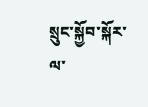སྲུང་སྐྱོབ་སྐོར་ལ་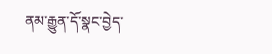ནམ་རྒྱུན་དོ་སྣང་བྱེད་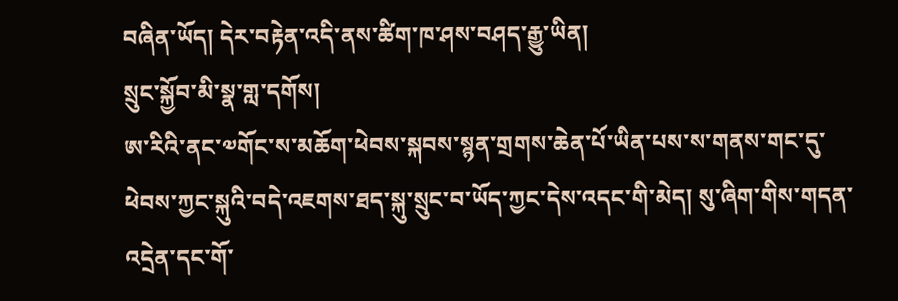བཞིན་ཡོད། དེར་བརྟེན་འདི་ནས་ཚིག་ཁ་ཤས་བཤད་རྒྱུ་ཡིན།
སྲུང་སྐྱོབ་མི་སྣ་གླ་དགོས།
ཨ་རིའི་ནང་༧གོང་ས་མཆོག་ཕེབས་སྐབས་སྙན་གྲགས་ཆེན་པོ་ཡིན་པས་ས་གནས་གང་དུ་ཕེབས་ཀྱང་སྐུའི་བདེ་འཇགས་ཐད་སྐུ་སྲུང་བ་ཡོད་ཀྱང་དེས་འདང་གི་མེད། སུ་ཞིག་གིས་གདན་འདྲེན་དང་གོ་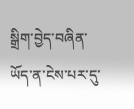སྒྲིག་བྱེད་བཞིན་ཡོད་ན་ངེས་པར་དུ་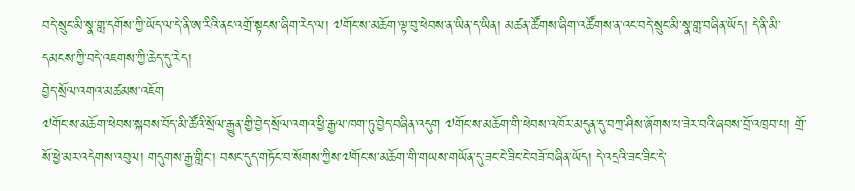བདེ་སྲུང་མི་སྣ་གླ་དགོས་ཀྱི་ཡོད་ལ་དེ་ནི་ཨ་རིའི་ནང་འགྲོ་སྟངས་ཞིག་རེད་ལ། ༧གོང་ས་མཆོག་ལྟ་བུ་ཕེབས་ན་ཡིན་ད་ཡིན། མཚན་ཚོགས་ཞིག་འཚོགས་ན་འང་བདེ་སྲུང་མི་སྣ་གླ་བཞིན་ཡོད། དེ་ནི་མི་དམངས་ཀྱི་བདེ་འཇགས་ཀྱི་ཆེད་དུ་རེད།
བྱེད་སྲོལ་འགའ་མཚམས་འཇོག
༧གོང་ས་མཆོག་ཕེབས་སྐབས་བོད་མི་ཚོའི་སྲོལ་རྒྱུན་གྱི་བྱེད་སྲོལ་འགའ་ཕྱི་རྒྱལ་ཁག་ཏུ་བྱེད་བཞིན་འདུག ༧གོང་ས་མཆོག་གི་ཕེབས་འཁོར་མདུན་དུ་བཀྲ་ཤིས་ཞོགས་པ་ཟེར་བའི་ཞབས་བྲོ་འཁྲབ་པ། གྲོ་སོ་ཕྱེ་མར་འདེགས་འབུལ། གདུགས་རྒྱ་གླིང་། བསང་དུད་གཏོང་བ་སོགས་ཀྱིས་༧གོང་ས་མཆོག་གི་གཡས་གཡོན་དུ་ཟང་ངེ་ཟིང་ངེ་བཟོ་བཞིན་ཡོད། དེ་འདྲའི་ཟང་ཟིང་དེ་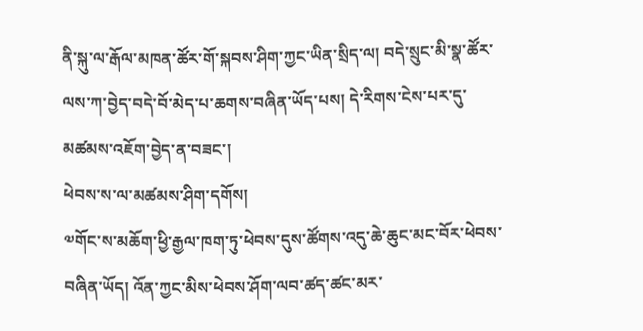ནི་སྐུ་ལ་རྒོལ་མཁན་ཚོར་གོ་སྐབས་ཤིག་ཀྱང་ཡིན་སྲིད་ལ། བདེ་སྲུང་མི་སྣ་ཚོར་ལས་ཀ་བྱེད་བདེ་བོ་མེད་པ་ཆགས་བཞིན་ཡོད་པས། དེ་རིགས་ངེས་པར་དུ་མཚམས་འཇོག་བྱེད་ན་བཟང་།
ཕེབས་ས་ལ་མཚམས་ཤིག་དགོས།
༧གོང་ས་མཆོག་ཕྱི་རྒྱལ་ཁག་ཏུ་ཕེབས་དུས་ཚོགས་འདུ་ཆེ་ཆུང་མང་བོར་ཕེབས་བཞིན་ཡོད། འོན་ཀྱང་མིས་ཕེབས་ཤོག་ལབ་ཚད་ཚང་མར་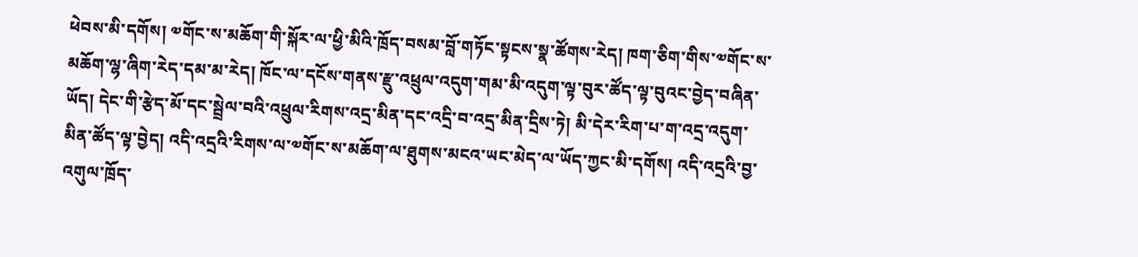ཕེབས་མི་དགོས། ༧གོང་ས་མཆོག་གི་སྐོར་ལ་ཕྱི་མིའི་ཁྲོད་བསམ་བློ་གཏོང་སྟངས་སྣ་ཚོགས་རེད། ཁག་ཅིག་གིས་༧གོང་ས་མཆོག་ལྷ་ཞིག་རེད་དམ་མ་རེད། ཁོང་ལ་དངོས་གནས་རྫུ་འཕྲུལ་འདུག་གམ་མི་འདུག་ལྟ་བུར་ཚོད་ལྟ་བུའང་བྱེད་བཞིན་ཡོད། དེང་གི་རྩེད་མོ་དང་སྦྲེལ་བའི་འཕྲུལ་རིགས་འདྲ་མིན་དང་འདྲི་བ་འདྲ་མིན་དྲིས་ཏེ། མི་དེར་རིག་པ་ག་འདྲ་འདུག་མིན་ཚོད་ལྟ་བྱེད། འདི་འདྲའི་རིགས་ལ་༧གོང་ས་མཆོག་ལ་ཐུགས་མངའ་ཡང་མེད་ལ་ཡོད་ཀྱང་མི་དགོས། འདི་འདྲའི་བྱ་འགུལ་ཁྲོད་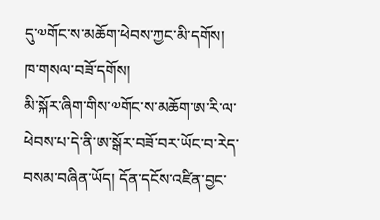དུ་༧གོང་ས་མཆོག་ཕེབས་ཀྱང་མི་དགོས།
ཁ་གསལ་བཟོ་དགོས།
མི་སྐོར་ཞིག་གིས་༧གོང་ས་མཆོག་ཨ་རི་ལ་ཕེབས་པ་དེ་ནི་ཨ་སྒོར་བཟོ་བར་ཡོང་བ་རེད་བསམ་བཞིན་ཡོད། དོན་དངོས་འཛིན་བྱང་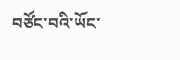བཙོང་བའི་ཡོང་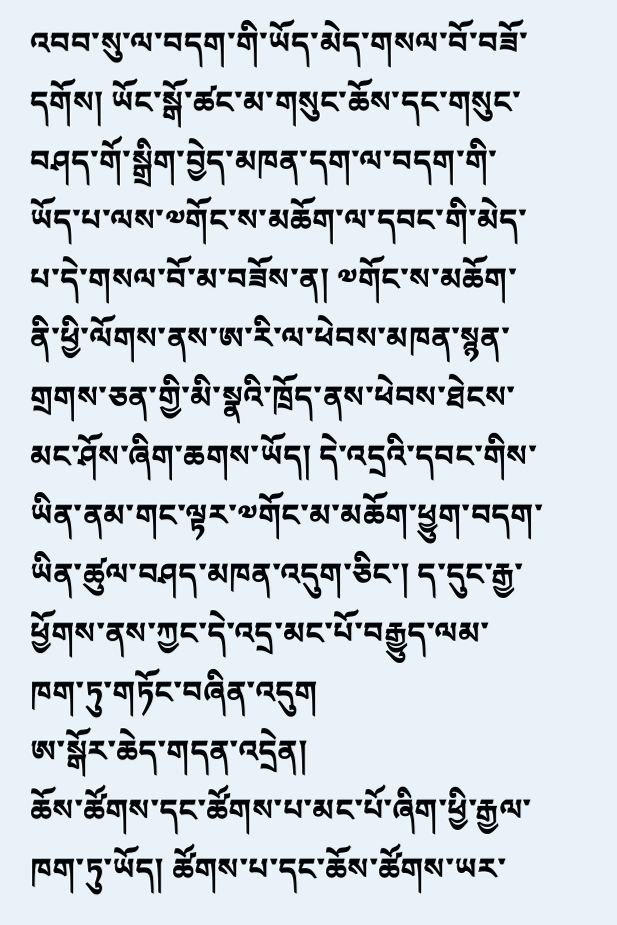འབབ་སུ་ལ་བདག་གི་ཡོད་མེད་གསལ་བོ་བཟོ་དགོས། ཡོང་སྒོ་ཚང་མ་གསུང་ཆོས་དང་གསུང་བཤད་གོ་སྒྲིག་བྱེད་མཁན་དག་ལ་བདག་གི་ཡོད་པ་ལས་༧གོང་ས་མཆོག་ལ་དབང་གི་མེད་པ་དེ་གསལ་བོ་མ་བཟོས་ན། ༧གོང་ས་མཆོག་ནི་ཕྱི་ལོགས་ནས་ཨ་རི་ལ་ཕེབས་མཁན་སྙན་གྲགས་ཅན་གྱི་མི་སྣའི་ཁྲོད་ནས་ཕེབས་ཐེངས་མང་ཤོས་ཞིག་ཆགས་ཡོད། དེ་འདྲའི་དབང་གིས་ཡིན་ནམ་གང་ལྟར་༧གོང་མ་མཆོག་ཕྱུག་བདག་ཡིན་ཚུལ་བཤད་མཁན་འདུག་ཅིང་། ད་དུང་རྒྱ་ཕྱོགས་ནས་ཀྱང་དེ་འདྲ་མང་པོ་བརྒྱུད་ལམ་ཁག་ཏུ་གཏོང་བཞིན་འདུག
ཨ་སྒོར་ཆེད་གདན་འདྲེན།
ཆོས་ཚོགས་དང་ཚོགས་པ་མང་པོ་ཞིག་ཕྱི་རྒྱལ་ཁག་ཏུ་ཡོད། ཚོགས་པ་དང་ཆོས་ཚོགས་ཡར་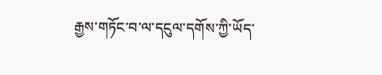རྒྱས་གཏོང་བ་ལ་དངུལ་དགོས་ཀྱི་ཡོད་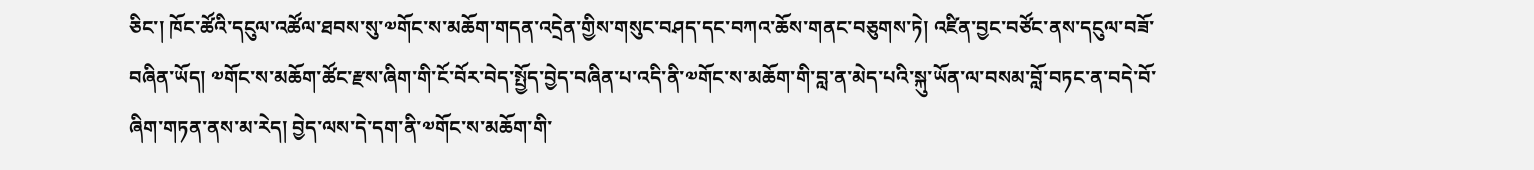ཅིང་། ཁོང་ཚོའི་དངུལ་འཚོལ་ཐབས་སུ་༧གོང་ས་མཆོག་གདན་འདྲེན་གྱིས་གསུང་བཤད་དང་བཀའ་ཆོས་གནང་བཅུགས་ཏེ། འཛིན་བྱང་བཙོང་ནས་དངུལ་བཟོ་བཞིན་ཡོད། ༧གོང་ས་མཆོག་ཚོང་རྫས་ཞིག་གི་ངོ་བོར་བེད་སྤྱོད་བྱེད་བཞིན་པ་འདི་ནི་༧གོང་ས་མཆོག་གི་བླ་ན་མེད་པའི་སྐུ་ཡོན་ལ་བསམ་བློ་བཏང་ན་བདེ་བོ་ཞིག་གཏན་ནས་མ་རེད། བྱེད་ལས་དེ་དག་ནི་༧གོང་ས་མཆོག་གི་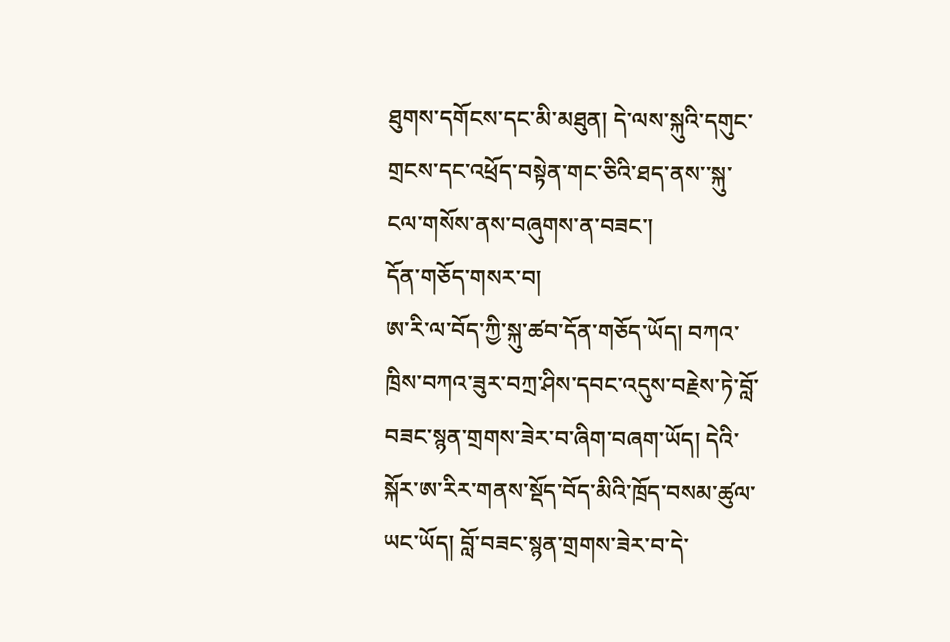ཐུགས་དགོངས་དང་མི་མཐུན། དེ་ལས་སྐུའི་དགུང་གྲངས་དང་འཕྲོད་བསྟེན་གང་ཅིའི་ཐད་ནས་་སྐུ་ངལ་གསོས་ནས་བཞུགས་ན་བཟང་།
དོན་གཅོད་གསར་བ།
ཨ་རི་ལ་བོད་ཀྱི་སྐུ་ཚབ་དོན་གཅོད་ཡོད། བཀའ་ཁྲིས་བཀའ་ཟུར་བཀྲ་ཤིས་དབང་འདུས་བརྗེས་ཏེ་བློ་བཟང་སྙན་གྲགས་ཟེར་བ་ཞིག་བཞག་ཡོད། དེའི་སྐོར་ཨ་རིར་གནས་སྡོད་བོད་མིའི་ཁྲོད་བསམ་ཚུལ་ཡང་ཡོད། བློ་བཟང་སྙན་གྲགས་ཟེར་བ་དེ་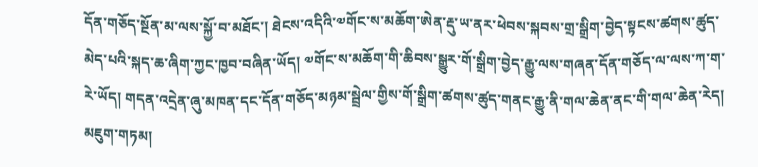དོན་གཅོད་སྔོན་མ་ལས་སྐྱོ་བ་མཐོང་། ཐེངས་འདིའི་༧གོང་ས་མཆོག་ཨེན་རྡུ་ཡ་ནར་ཕེབས་སྐབས་གྲ་སྒྲིག་བྱེད་སྟངས་ཚགས་ཚུད་མེད་པའི་སྐད་ཆ་ཞིག་ཀྱང་ཁྱབ་བཞིན་ཡོད། ༧གོང་ས་མཆོག་གི་ཆིབས་སྒྱུར་གོ་སྒྲིག་བྱེད་རྒྱུ་ལས་གཞན་དོན་གཅོད་ལ་ལས་ཀ་ག་རེ་ཡོད། གདན་འདྲེན་ཞུ་མཁན་དང་དོན་གཅོད་མཉམ་སྦྲེལ་གྱིས་གོ་སྒྲིག་ཚགས་ཚུད་གནང་རྒྱུ་ནི་གལ་ཆེན་ནང་གི་གལ་ཆེན་རེད།
མཇུག་གཏམ།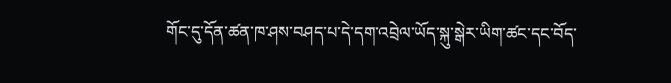གོང་དུ་དོན་ཚན་ཁ་ཤས་བཤད་པ་དེ་དག་འབྲེལ་ཡོད་སྐུ་སྒེར་ཡིག་ཚང་དང་བོད་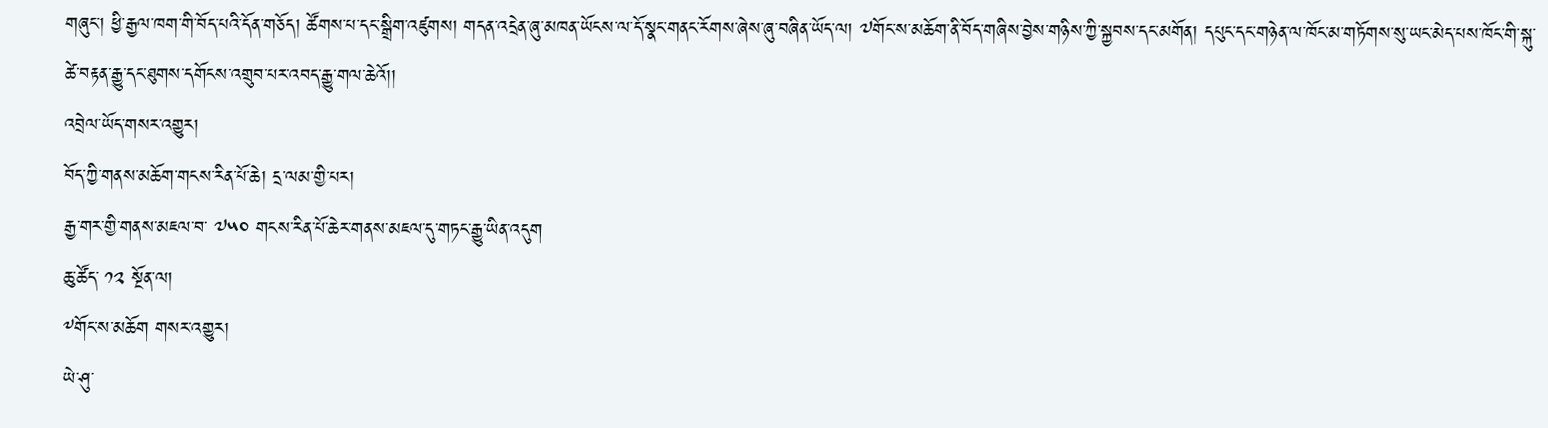གཞུང་། ཕྱི་རྒྱལ་ཁག་གི་བོད་པའི་དོན་གཅོད། ཚོགས་པ་དང་སྒྲིག་འཛུགས། གདན་འདྲེན་ཞུ་མཁན་ཡོངས་ལ་དོ་སྣང་གནང་རོགས་ཞེས་ཞུ་བཞིན་ཡོད་ལ། ༧གོང་ས་མཆོག་ནི་བོད་གཞིས་བྱེས་གཉིས་ཀྱི་སྐྱབས་དང་མགོན། དཔུང་དང་གཉེན་ལ་ཁོང་མ་གཏོགས་སུ་ཡང་མེད་པས་ཁོང་གི་སྐུ་ཚེ་བརྟན་རྒྱུ་དང་ཐུགས་དགོངས་འགྲུབ་པར་འབད་རྒྱུ་གལ་ཆེའོ།།
འབྲེལ་ཡོད་གསར་འགྱུར།
བོད་ཀྱི་གནས་མཆོག་གངས་རིན་པོ་ཆེ། དྲ་ལམ་གྱི་པར།
རྒྱ་གར་གྱི་གནས་མཇལ་བ་ ༧༥༠ གངས་རིན་པོ་ཆེར་གནས་མཇལ་དུ་གཏང་རྒྱུ་ཡིན་འདུག
ཆུ་ཚོད་ ༡༢ སྔོན་ལ།
༸གོང་ས་མཆོག གསར་འགྱུར།
ཡེ་ཤུ་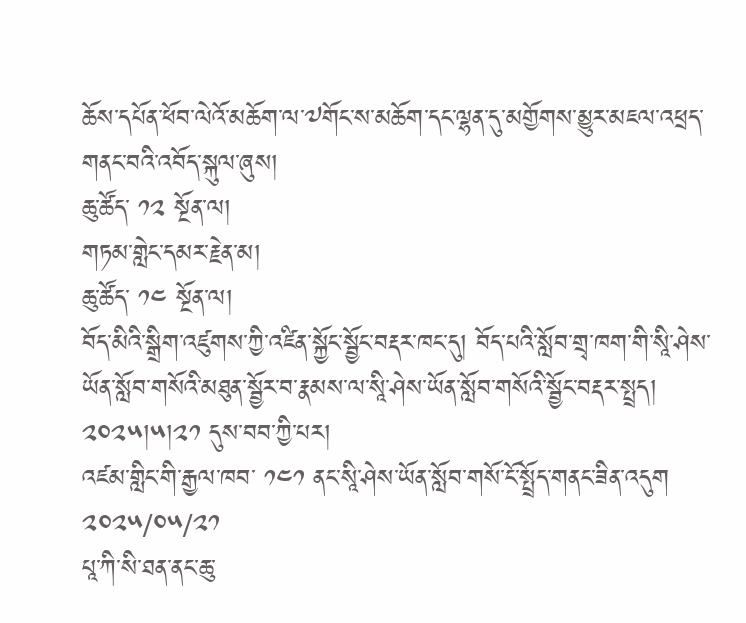ཆོས་དཔོན་ཕོབ་ལེའོ་མཆོག་ལ་༧གོང་ས་མཆོག་དང་ལྷན་དུ་མགྱོགས་མྱུར་མཇལ་འཕྲད་གནང་བའི་འབོད་སྐུལ་ཞུས།
ཆུ་ཚོད་ ༡༢ སྔོན་ལ།
གཏམ་གླེང་དམར་རྗེན་མ།
ཆུ་ཚོད་ ༡༤ སྔོན་ལ།
བོད་མིའི་སྒྲིག་འཛུགས་ཀྱི་འཛིན་སྐྱོང་སྦྱོང་བརྡར་ཁང་དུ། བོད་པའི་སློབ་གྲྭ་ཁག་གི་སཱི་ཤེས་ཡོན་སློབ་གསོའི་མཐུན་སྦྱོར་བ་རྣམས་ལ་སཱི་ཤེས་ཡོན་སློབ་གསོའི་སྦྱོང་བརྡར་སྤྲད། ༢༠༢༥།༥།༢༡ དུས་བབ་ཀྱི་པར།
འཛམ་གླིང་གི་རྒྱལ་ཁབ་ ༡༤༡ ནང་སཱི་ཤེས་ཡོན་སློབ་གསོ་ངོ་སྤྲོད་གནང་ཟིན་འདུག
༢༠༢༥/༠༥/༢༡
པཱ་ཀི་སི་ཐན་ནང་ཆུ་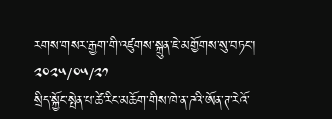རགས་གསར་རྒྱག་གི་འཛུགས་སྐྲུན་ཇེ་མགྱོགས་སུ་བཏང་།
༢༠༢༥/༠༥/༢༡
སྲིད་སྐྱོང་སྤེན་པ་ཚེ་རིང་མཆོག་གིས་ཁེ་ན་ཌའི་ཨོན་ཊ་རེའོ་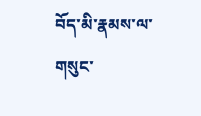བོད་མི་རྣམས་ལ་གསུང་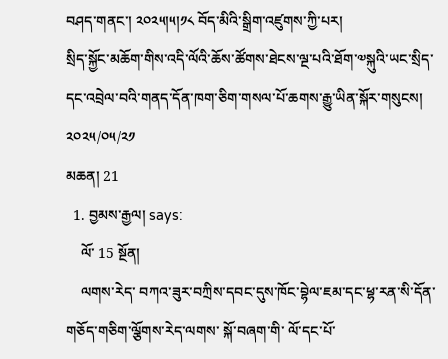བཤད་གནང་། ༢༠༢༥།༥།༡༨ བོད་མིའི་སྒྲིག་འཛུགས་ཀྱི་པར།
སྲིད་སྐྱོང་མཆོག་གིས་འདི་ལོའི་ཆོས་ཚོགས་ཐེངས་ལྔ་པའི་ཐོག་༧སྐུའི་ཡང་སྲིད་དང་འབྲེལ་བའི་གནད་དོན་ཁག་ཅིག་གསལ་པོ་ཆགས་རྒྱུ་ཡིན་སྐོར་གསུངས།
༢༠༢༥/༠༥/༢༡
མཆན། 21
  1. བྱམས་རྒྱལ། says:
    ལོ་ 15 སྔོན།
    ལགས་རེད་ བཀའ་ཟུར་བཀྲིས་དབང་དུས་ཁོང་བྷེལ་ཇམ་དང་ཕྷ་རན་སི་དོན་གཅོད་གཅིག་ལྕོགས་རེད་ལགས་ སྐོ་བཞག་གི་ ལོ་དང་པོ་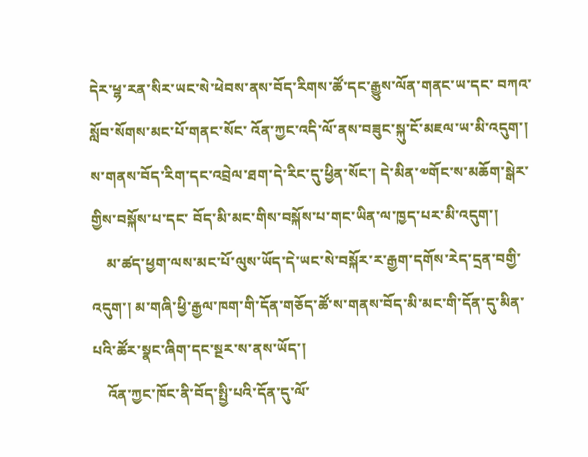དེར་ཕྷ་རན་སིར་ཡང་སེ་ཕེབས་ནས་བོད་རིགས་ཚོ་དང་རྒྱུས་ལོན་གནང་ཡ་དང་ བཀའ་སློབ་སོགས་མང་པོ་གནང་སོང་ འོན་ཀྱང་འདི་ལོ་ནས་བཟུང་སྐུ་ངོ་མཇལ་ཡ་མི་འདུག་། ས་གནས་བོད་རིག་དང་འབྲེལ་ཐག་དེ་རིང་དུ་ཕྱིན་སོང་། དེ་མིན་༧གོང་ས་མཆོག་སྒེར་གྱིས་བསྐོས་པ་དང་ བོད་མི་མང་གིས་བསྐོས་པ་གང་ཡིན་ལ་ཁྱད་པར་མི་འདུག་།
    མ་ཚད་ཕྱག་ལས་མང་པོ་ལུས་ཡོད་དེ་ཡང་སེ་བསྐོར་ར་རྒྱག་དགོས་རེད་དྲན་བགྱི་འདུག་། མ་གཞི་ཕྱི་རྒྱལ་ཁག་གི་དོན་གཅོད་ཚོ་ས་གནས་བོད་མི་མང་གི་དོན་དུ་མིན་པའི་ཚོར་སྣང་ཞིག་དང་སྔར་ས་ནས་ཡོད་།
    འོན་ཀྱང་ཁོང་ནི་བོད་སྤྱི་པའི་དོན་དུ་ལོ་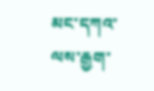མང་དཀའ་ལས་རྒྱག་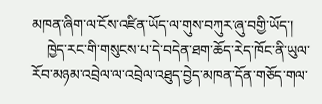མཁན་ཞིག་ལ་ངོས་འཛིན་ཡོད་ལ་གུས་བཀུར་ཞུ་བགྱི་ཡོད་།
    ཁྱེད་རང་གི་གསུངས་པ་དེ་བདེན་ཐག་ཆོད་རེད་ཁོང་ནི་ཡུལ་རོབ་མཉམ་འབྲེལ་ལ་འབྲེལ་འཐུད་བྱེད་མཁན་དོན་གཅོད་གལ་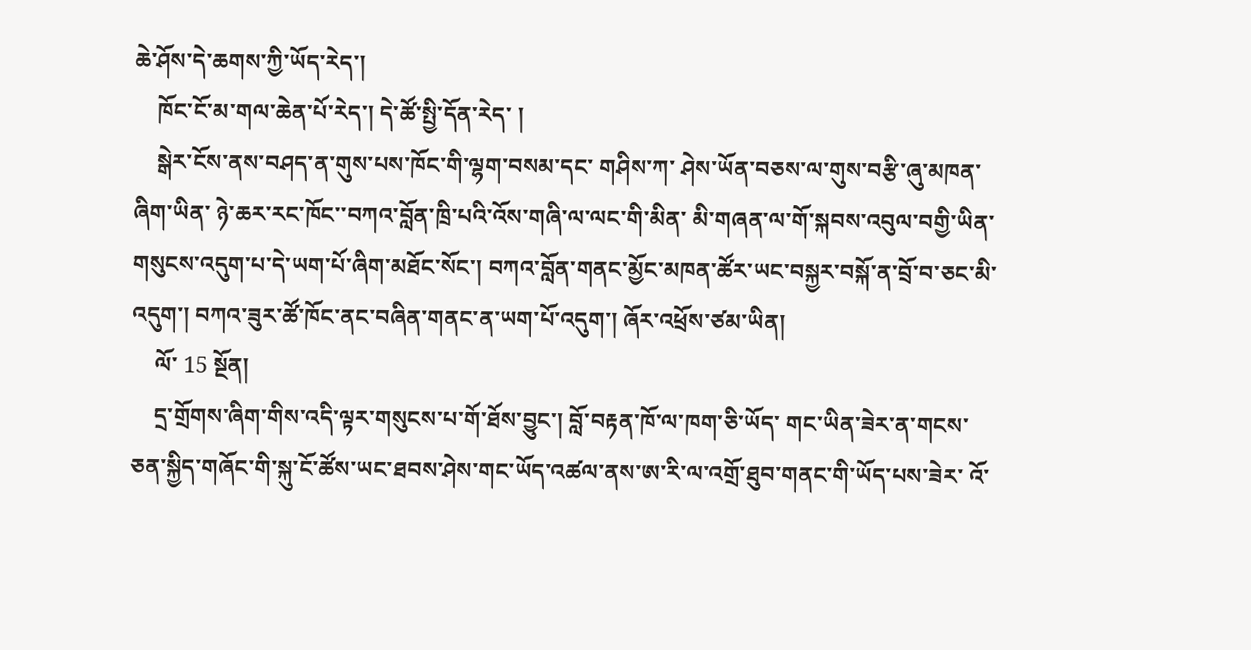ཆེ་ཤོས་དེ་ཆགས་ཀྱི་ཡོད་རེད་།
    ཁོང་ངོ་མ་གལ་ཆེན་པོ་རེད་། དེ་ཚོ་སྤྱི་དོན་རེད་ །
    སྒེར་ངོས་ནས་བཤད་ན་གུས་པས་ཁོང་གི་ལྷག་བསམ་དང་ གཤིས་ཀ་ ཤེས་ཡོན་བཅས་ལ་གུས་བརྩི་ཞུ་མཁན་ཞིག་ཡིན་ ཉེ་ཆར་རང་ཁོང་་བཀའ་བློན་ཁྲི་པའི་འོས་གཞི་ལ་ལང་གི་མིན་ མི་གཞན་ལ་གོ་སྐབས་འབུལ་བགྱི་ཡིན་གསུངས་འདུག་པ་དེ་ཡག་པོ་ཞིག་མཐོང་སོང་། བཀའ་བློན་གནང་མྱོང་མཁན་ཚོར་ཡང་བསྐྱར་བསྐོ་ན་བྲོ་བ་ཅང་མི་འདུག་། བཀའ་ཟུར་ཚོ་ཁོང་ནང་བཞིན་གནང་ན་ཡག་པོ་འདུག་། ཞོར་འཕྲོས་ཙམ་ཡིན།
    ལོ་ 15 སྔོན།
    དྲ་གྲོགས་ཞིག་གིས་འདི་ལྟར་གསུངས་པ་གོ་ཐོས་བྱུང་། བློ་བརྟན་ཁོ་ལ་ཁག་ཅི་ཡོད་ གང་ཡིན་ཟེར་ན་གངས་ཅན་སྐྱིད་གཞོང་གི་སྐུ་ངོ་ཚོས་ཡང་ཐབས་ཤེས་གང་ཡོད་འཚལ་ནས་ཨ་རི་ལ་འགྲོ་ཐུབ་གནང་གི་ཡོད་པས་ཟེར་ འོ་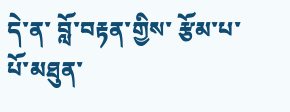དེ་ན་ བློ་བརྟན་གྱིས་ རྩོམ་པ་པོ་མཐུན་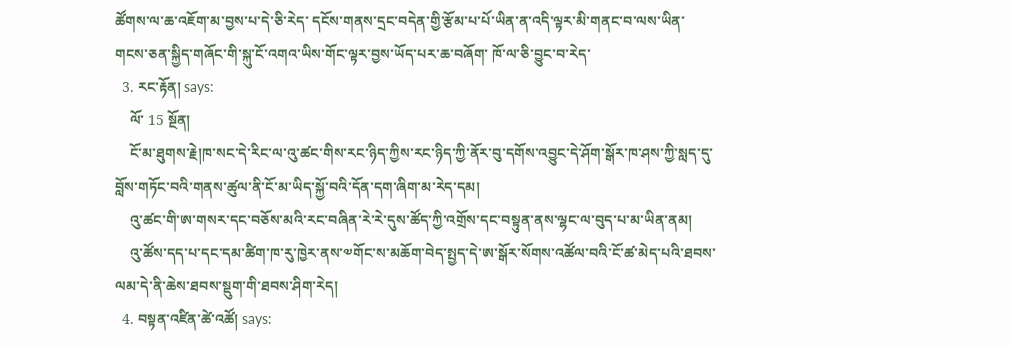ཚོགས་ལ་ཆ་འཇོག་མ་བྱས་པ་དེ་ཅི་རེད་ དངོས་གནས་དྲང་བདེན་གྱི་རྩོམ་པ་པོ་ཡིན་ན་འདི་ལྟར་མི་གནང་བ་ལས་ཡིན་ གངས་ཅན་སྐྱིད་གཞོང་གི་སྐུ་ངོ་འགའ་ཡིས་གོང་ལྟར་བྱས་ཡོད་པར་ཆ་བཞོག་ ཁོ་ལ་ཅི་བྱུང་བ་རེད་
  3. རང་རྟོན། says:
    ལོ་ 15 སྔོན།
    ངོ་མ་ཐུགས་རྗེ།ཁ་སང་དེ་རིང་ལ་འུ་ཚང་གིས་རང་ཉིད་ཀྱིས་རང་ཉིད་ཀྱི་ནོར་བུ་དགོས་འབྱུང་དེ་ཤོག་སྒོར་ཁ་ཤས་ཀྱི་སླད་དུ་བློས་གཏོང་བའི་གནས་ཚུལ་ནི་ངོ་མ་ཡིད་སྐྱོ་བའི་དོན་དག་ཞིག་མ་རེད་དམ།
    འུ་ཚང་གི་ཨ་གསར་དང་བཅོས་མའི་རང་བཞིན་རེ་རེ་དུས་ཚོད་ཀྱི་འགྲོས་དང་བསྟུན་ནས་ལྷང་ལ་བུད་པ་མ་ཡིན་ནམ།
    འུ་ཚོས་དད་པ་དང་དམ་ཚིག་ཁ་རུ་ཁྱེར་ནས་༧གོང་ས་མཆོག་བེད་སྤྱད་དེ་ཨ་སྒོར་སོགས་འཚོལ་བའི་ངོ་ཚ་མེད་པའི་ཐབས་ལམ་དེ་ནི་ཆེས་ཐབས་སྡུག་གི་ཐབས་ཤིག་རེད།
  4. བསྟན་འཛིན་ཚེ་འཚོ། says: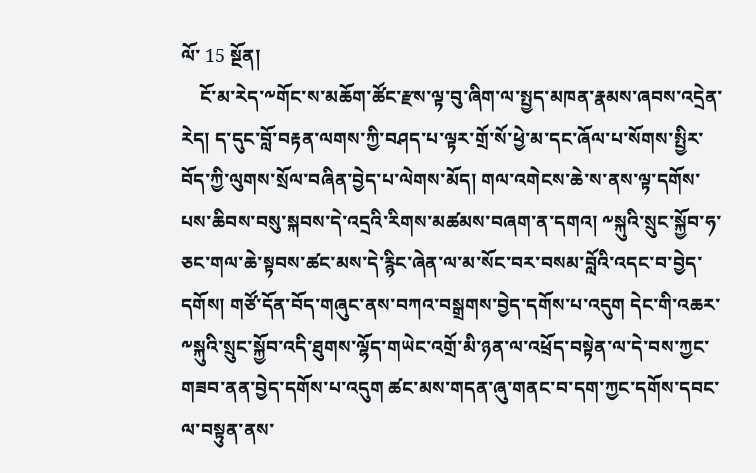ལོ་ 15 སྔོན།
    ངོ་མ་རེད་༸གོང་ས་མཆོག་ཚོང་རྫས་ལྟ་བུ་ཞིག་ལ་སྤྱད་མཁན་རྣམས་ཞབས་འདྲེན་རེད། ད་དུང་བློ་བརྟན་ལགས་ཀྱི་བཤད་པ་ལྟར་གྲོ་སོ་ཕྱེ་མ་དང་ཞོལ་པ་སོགས་སྤྱིར་བོད་ཀྱི་ལུགས་སྲོལ་བཞིན་བྱེད་པ་ལེགས་མོད། གལ་འགེངས་ཆེ་ས་ནས་ལྟ་དགོས་པས་ཆིབས་བསུ་སྐབས་དེ་འདྲའི་རིགས་མཚམས་བཞག་ན་དགའ། ༸སྐུའི་སྲུང་སྐྱོབ་ཧ་ཅང་གལ་ཆེ་སྟབས་ཚང་མས་དེ་རྙིང་ཞེན་ལ་མ་སོང་བར་བསམ་བློའི་འདང་བ་བྱེད་དགོས། གཙོ་དོན་བོད་གཞུང་ནས་བཀའ་བསྒྲགས་བྱེད་དགོས་པ་འདུག དེང་གི་འཆར་༸སྐུའི་སྲུང་སྐྱོབ་འདི་ཐུགས་ལྷོད་གཡེང་འགྲོ་མི་ཉན་ལ་འཕྲོད་བསྟེན་ལ་དེ་བས་ཀྱང་གཟབ་ནན་བྱེད་དགོས་པ་འདུག ཚང་མས་གདན་ཞུ་གནང་བ་དག་ཀྱང་དགོས་དབང་ལ་བསྟུན་ནས་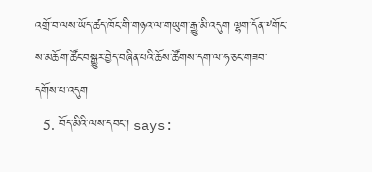འགྲོ་བ་ལས་ཡོད་ཚད་ཁོང་གི་གཉའ་ལ་གཡུག་རྒྱུ་མི་འདུག ལྷག་དོན་༸གོང་ས་མཆོག་ཚོང་བསྒྱུར་བྱེད་བཞིན་པའི་ཆོས་ཚོགས་དག་ལ་ཧ་ཅང་གཟབ་དགོས་པ་འདུག
  5. བོད་མིའི་ལས་དབང་། says: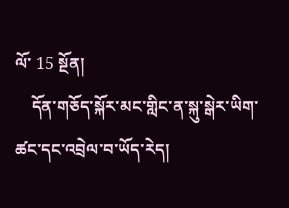ལོ་ 15 སྔོན།
    དོན་གཅོད་སྐོར་མང་གླིང་ན་སྐུ་སྒེར་ཡིག་ཚང་དང་འབྲེལ་བ་ཡོད་རེད།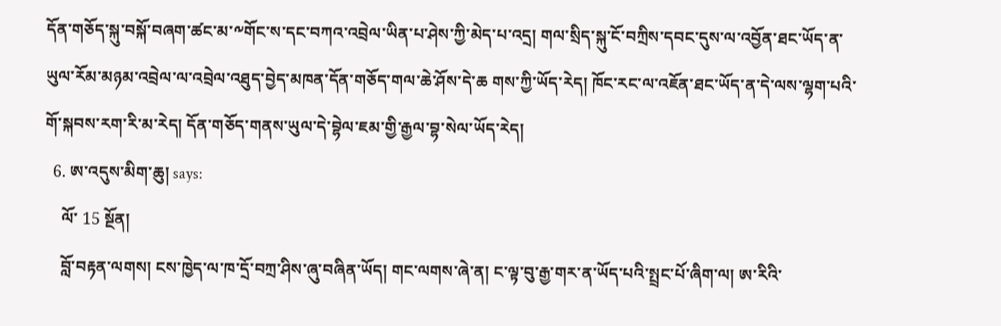དོན་གཅོད་སྐུ་བསྐོ་བཞག་ཚང་མ་༸གོང་ས་དང་བཀའ་འབྲེལ་ཡིན་པ་ཤེས་ཀྱི་མེད་པ་འདྲ། གལ་སྲིད་སྐུ་ངོ་བཀྲིས་དབང་དུས་ལ་འབྱོན་ཐང་ཡོད་ན་ཡུལ་རོམ་མཉམ་འབྲེལ་ལ་འབྲེལ་འཐུད་བྱེད་མཁན་དོན་གཅོད་གལ་ཆེ་ཤོས་དེ་ཆ གས་ཀྱི་ཡོད་རེད། ཁོང་རང་ལ་འཇོན་ཐང་ཡོད་ན་དེ་ལས་ལྷག་པའི་གོ་སྐབས་རག་རི་མ་རེད། དོན་གཅོད་གནས་ཡུལ་དེ་བྷེལ་ཇམ་གྱི་རྒྱལ་བྷ་སེལ་ཡོད་རེད།
  6. ཨ་འདུས་མིག་ཆུ། says:
    ལོ་ 15 སྔོན།
    བློ་བརྟན་ལགས། ངས་ཁྱེད་ལ་ཁ་དྲོ་བཀྲ་ཤིས་ཞུ་བཞིན་ཡོད། གང་ལགས་ཞེ་ན། ང་ལྟ་བུ་རྒྱ་གར་ན་ཡོད་པའི་སྤྲང་པོ་ཞིག་ལ། ཨ་རིའི་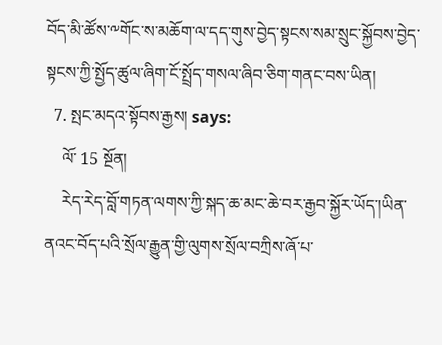བོད་མི་ཚོས་༸གོང་ས་མཆོག་ལ་དད་གུས་བྱེད་སྟངས་སམ་སྲུང་སྐྱོབས་བྱེད་སྟངས་ཀྱི་སྤྱོད་ཚུལ་ཞིག་ངོ་སྤྲོད་གསལ་ཞིབ་ཅིག་གནང་བས་ཡིན།
  7. སྤང་མདའ་སྟོབས་རྒྱས། says:
    ལོ་ 15 སྔོན།
    རེད་རེད་བློ་གཏན་ལགས་ཀྱི་སྐད་ཆ་མང་ཆེ་བར་རྒྱབ་སྐྱོར་ཡོད་།ཡིན་ནའང་བོད་པའི་སྲོལ་རྒྱུན་གྱི་ལུགས་སྲོལ་བཀྲིས་ཞོ་པ་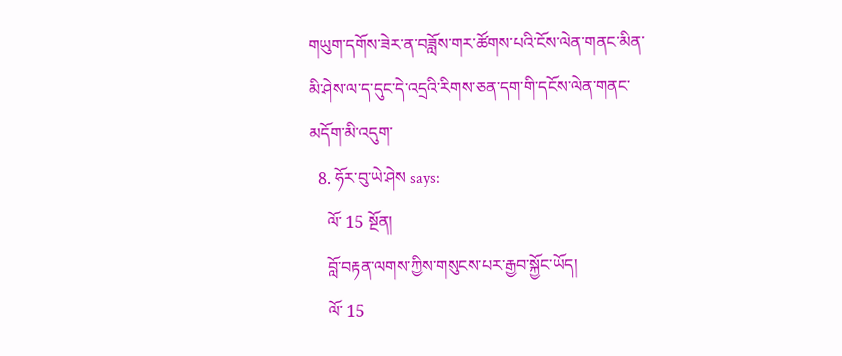གཡུག་དགོས་ཟེར་ན་བཟློས་གར་ཚོགས་པའི་ངོས་ལེན་གནང་མིན་མི་ཤེས་ལ་ད་དུང་དེ་འདྲའི་རིགས་ཅན་དག་གི་དངོས་ལེན་གནང་མདོག་མི་འདུག་
  8. ཧོར་བུ་ཡེ་ཤེས says:
    ལོ་ 15 སྔོན།
    བློ་བརྟན་ལགས་ཀྱིས་གསུངས་པར་རྒྱབ་སྐྱོང་ཡོད།
    ལོ་ 15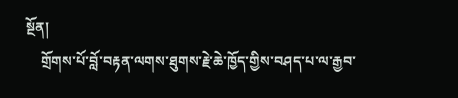སྔོན།
    གྲོགས་པོ་བློ་བརྟན་ལགས་ཐུགས་རྗེ་ཆེ་ཁྱོད་གྱིས་བཤད་པ་ལ་རྒྱབ་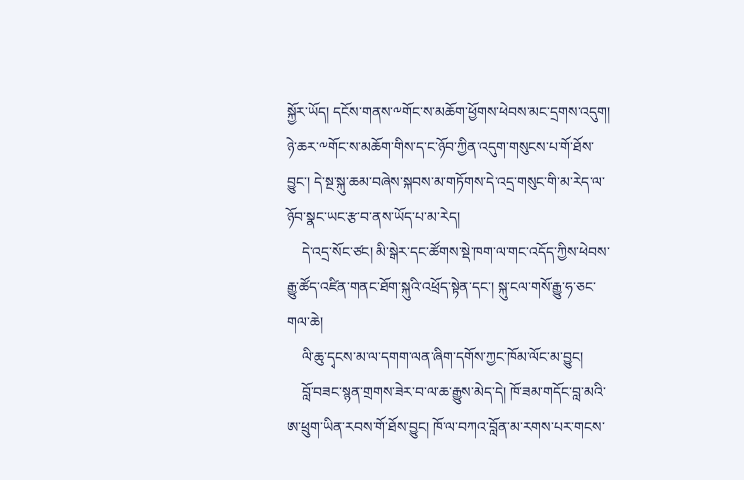སྐྱོར་ཡོད། དངོས་གནས་༸གོང་ས་མཆོག་ཕྱོགས་ཕེབས་མང་དྲགས་འདུག། ཉེ་ཆར་༸གོང་ས་མཆོག་གིས་ད་ང་ཉོབ་ཀྱིན་འདུག་གསུངས་པ་གོ་ཐོས་བྱུང་། དེ་སྔ་སྐུ་ཆམ་བཞེས་སྐབས་མ་གཏོགས་དེ་འདྲ་གསུང་གི་མ་རེད་ལ་ཉོབ་སྣང་ཡང་རྩ་བ་ནས་ཡོད་པ་མ་རེད།
    དེ་འདྲ་སོང་ཙང། མི་སྒེར་དང་ཚོགས་སྡེ་ཁག་ལ་གང་འདོད་ཀྱིས་ཕེབས་རྒྱུ་ཚོད་འཛིན་གནང་ཐོག་སྐུའི་འཕྲོད་སྟེན་དང་། སྐུ་ངལ་གསོ་རྒྱུ་ཧ་ཅང་གལ་ཆེ།
    ལི་ཆུ་དྭངས་མ་ལ་དགག་ལན་ཞིག་དགོས་ཀྱང་ཁོམ་ལོང་མ་བྱུང།
    བློ་བཟང་སྙན་གྲགས་ཟེར་བ་ལ་ཆ་རྒྱུས་མེད་དེ། ཁོ་ཟམ་གདོང་བླ་མའི་ཨ་ཕྲུག་ཡིན་རབས་གོ་ཐོས་བྱུང། ཁོ་ལ་བཀའ་བློན་མ་རགས་པར་གངས་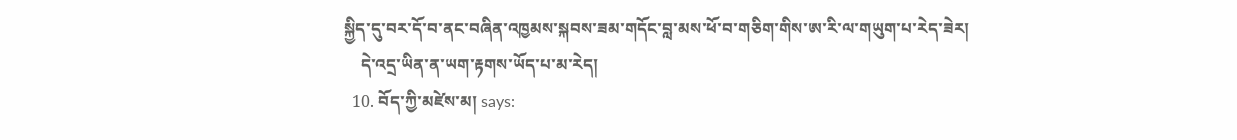སྐྱིད་དུ་བར་དོ་བ་ནང་བཞིན་འཁྱམས་སྐབས་ཟམ་གདོང་བླ་མས་ཕོ་བ་གཅིག་གིས་ཨ་རི་ལ་གཡུག་པ་རེད་ཟེར།
    དེ་འདྲ་ཡིན་ན་ཡག་རྟགས་ཡོད་པ་མ་རེད།
  10. བོད་ཀྱི་མཛེས་མ། says: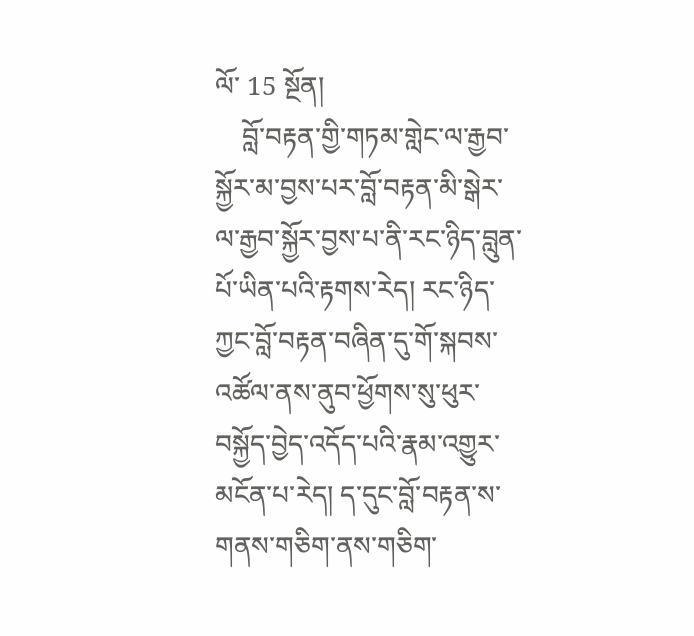ལོ་ 15 སྔོན།
    བློ་བརྟན་གྱི་གཏམ་གླེང་ལ་རྒྱབ་སྐྱོར་མ་བྱས་པར་བློ་བརྟན་མི་སྒེར་ལ་རྒྱབ་སྐྱོར་བྱས་པ་ནི་རང་ཉིད་བླུན་པོ་ཡིན་པའི་རྟགས་རེད། རང་ཉིད་ཀྱང་བློ་བརྟན་བཞིན་དུ་གོ་སྐབས་འཚོལ་ནས་ནུབ་ཕྱོགས་སུ་ཕུར་བསྐྱོད་བྱེད་འདོད་པའི་རྣམ་འགྱུར་མངོན་པ་རེད། ད་དུང་བློ་བརྟན་ས་གནས་གཅིག་ནས་གཅིག་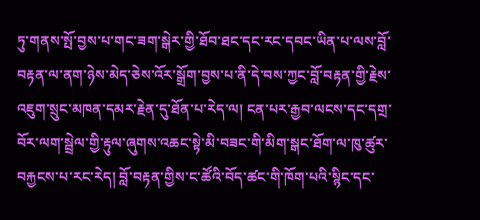ཏུ་གནས་སྤོ་བྱས་པ་གང་ཟག་སྒེར་གྱི་ཐོབ་ཐང་དང་རང་དབང་ཡིན་པ་ལས་བློ་བརྟན་ལ་ནག་ཉེས་མེད་ཅེས་འོར་སྒྲོག་བྱས་པ་ནི་དེ་བས་ཀྱང་བློ་བརྟན་གྱི་རྗེས་འཇུག་སྲུང་མཁན་དམར་རྗེན་དུ་ཐོན་པ་རེད་ལ། ངན་པར་རྒྱབ་ལངས་དང་དགྲ་བོར་ལག་སྦྲེལ་གྱི་རྟུལ་ཞུགས་འཆང་སྟེ་མི་བཟང་གི་མིག་སྒང་ཐོག་ལ་ཁུ་ཚུར་བརྐྱངས་པ་རང་རེད། བློ་བརྟན་གྱིས་ང་ཚོའི་བོད་ཚང་གི་ཁོག་པའི་སྙིང་དང་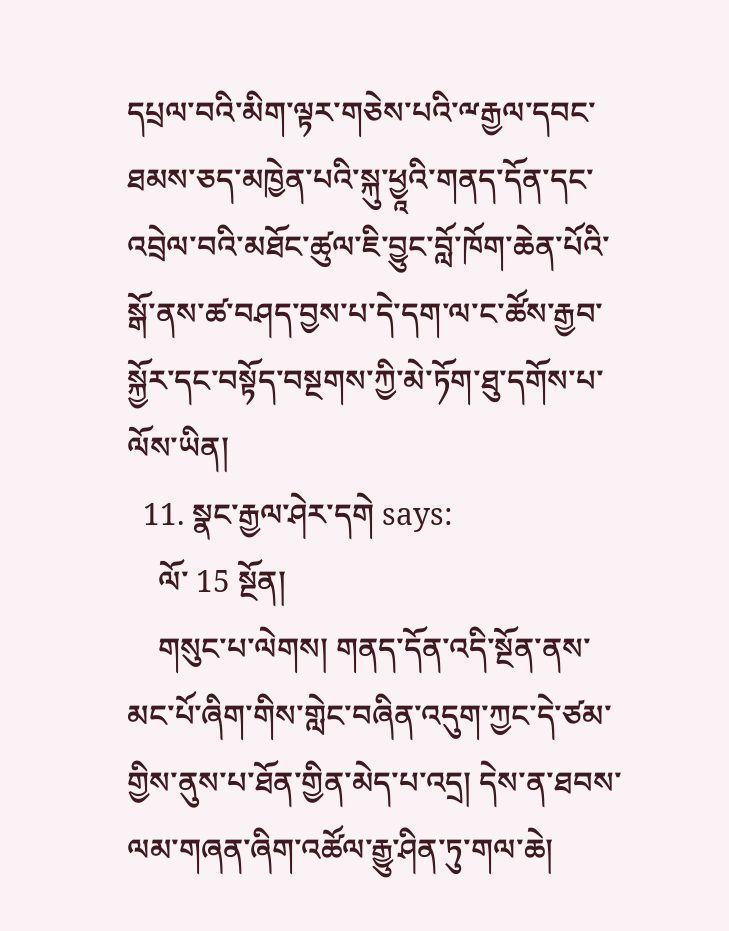དཔྲལ་བའི་མིག་ལྟར་གཅེས་པའི་ྋརྒྱལ་དབང་ཐམས་ཅད་མཁྱེན་པའི་སྐུ་ཕྱཱའི་གནད་དོན་དང་འབྲེལ་བའི་མཐོང་ཚུལ་ཇི་བྱུང་བློ་ཁོག་ཆེན་པོའི་སྒོ་ནས་ཚ་བཤད་བྱས་པ་དེ་དག་ལ་ང་ཚོས་རྒྱབ་སྐྱོར་དང་བསྟོད་བསྔགས་ཀྱི་མེ་ཏོག་ཐུ་དགོས་པ་ལོས་ཡིན།
  11. སྣང་རྒྱལ་ཤེར་དགེ says:
    ལོ་ 15 སྔོན།
    གསུང་པ་ལེགས། གནད་དོན་འདི་སྔོན་ནས་མང་པོ་ཞིག་གིས་གླེང་བཞིན་འདུག་ཀྱང་དེ་ཙམ་གྱིས་ནུས་པ་ཐོན་གྱིན་མེད་པ་འདྲ། དེས་ན་ཐབས་ལམ་གཞན་ཞིག་འཚོལ་རྒྱུ་ཤིན་ཏུ་གལ་ཆེ།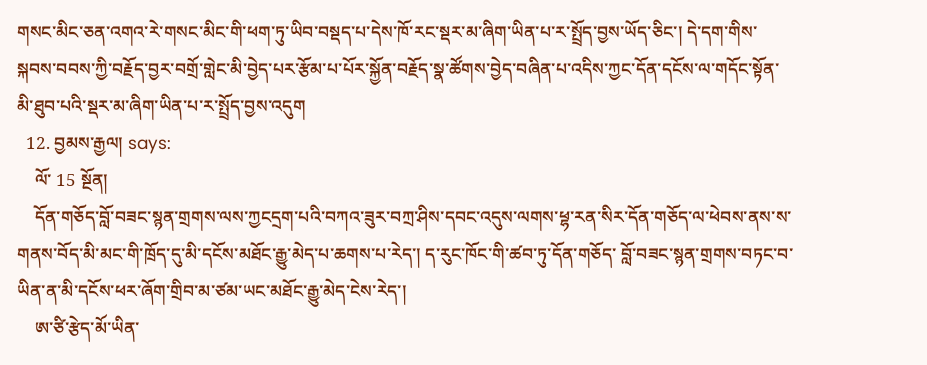གསང་མིང་ཅན་འགའ་རེ་གསང་མིང་གི་ཕག་ཏུ་ཡིབ་བསྡད་པ་དེས་ཁོ་རང་སྡར་མ་ཞིག་ཡིན་པ་ར་སྤྲོད་བྱས་ཡོད་ཅིང་། དེ་དག་གིས་སྐབས་བབས་ཀྱི་བརྗོད་བྱར་བགྲོ་གླེང་མི་བྱེད་པར་རྩོམ་པ་པོར་སྐྱོན་བརྗོད་སྣ་ཚོགས་བྱེད་བཞིན་པ་འདིས་ཀྱང་དོན་དངོས་ལ་གདོང་སྟོན་མི་ཐུབ་པའི་སྡར་མ་ཞིག་ཡིན་པ་ར་སྤྲོད་བྱས་འདུག
  12. བྱམས་རྒྱལ། says:
    ལོ་ 15 སྔོན།
    དོན་གཅོད་བློ་བཟང་སྙན་གྲགས་ལས་ཀྱངདྲག་པའི་བཀའ་ཟུར་བཀྲ་ཤིས་དབང་འདུས་ལགས་ཕྷ་རན་སིར་དོན་གཅོད་ལ་ཕེབས་ནས་ས་གནས་བོད་མི་མང་གི་ཁྲོད་དུ་མི་དངོས་མཐོང་རྒྱུ་མེད་པ་ཆགས་པ་རེད་། ད་རུང་ཁོང་གི་ཚབ་ཏུ་དོན་གཅོད་ བློ་བཟང་སྙན་གྲགས་བཏང་བ་ཡིན་ན་མི་དངོས་ཕར་ཞོག་གྲིབ་མ་ཙམ་ཡང་མཐོང་རྒྱུ་མེད་ངེས་རེད་།
    ཨ་ཙི་རྩེད་མོ་ཡིན་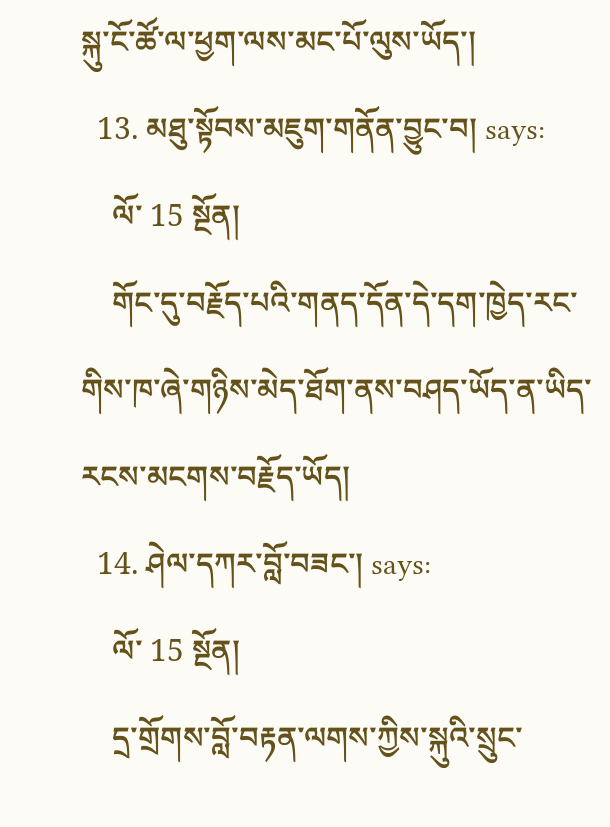སྐུ་ངོ་ཚོ་ལ་ཕྱག་ལས་མང་པོ་ལུས་ཡོད་།
  13. མཐུ་སྟོབས་མཇུག་གནོན་བྱུང་བ། says:
    ལོ་ 15 སྔོན།
    གོང་དུ་བརྗོད་པའི་གནད་དོན་དེ་དག་ཁྱེད་རང་གིས་ཁ་ཞེ་གཉིས་མེད་ཐོག་ནས་བཤད་ཡོད་ན་ཡིད་རངས་མངགས་བརྗོད་ཡོད།
  14. ཤེལ་དཀར་བློ་བཟང་། says:
    ལོ་ 15 སྔོན།
    དྲ་གྲོགས་བློ་བརྟན་ལགས་ཀྱིས་སྐུའི་སྲུང་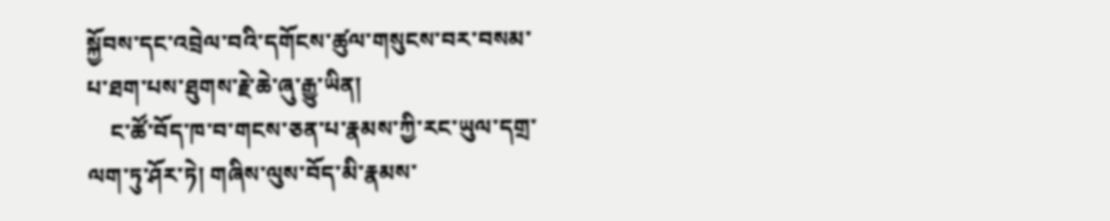སྐྱོབས་དང་འབྲེལ་བའི་དགོངས་ཚུལ་གསུངས་བར་བསམ་པ་ཐག་པས་ཐུགས་རྗེ་ཆེ་ཞུ་རྒྱུ་ཡིན།
    ང་ཚོ་བོད་ཁ་བ་གངས་ཅན་པ་རྣམས་ཀྱི་རང་ཡུལ་དགྲ་ལག་ཏུ་ཤོར་ཏེ། གཞིས་ལུས་བོད་མི་རྣམས་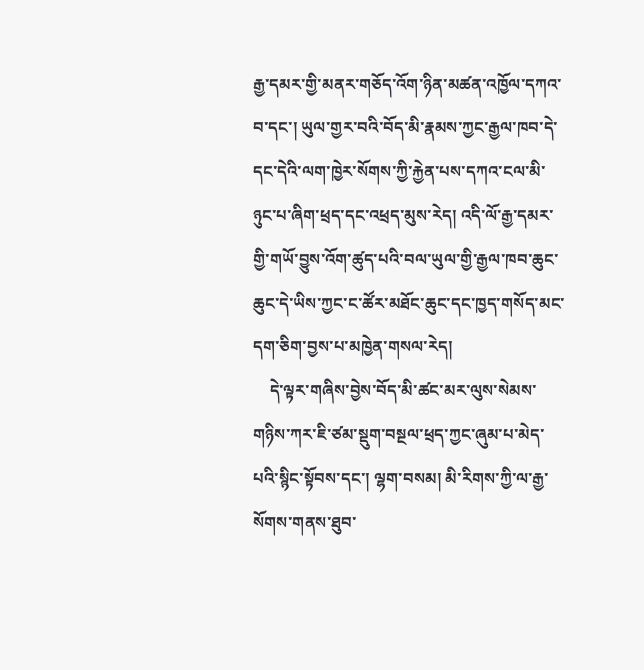རྒྱ་དམར་གྱི་མནར་གཅོད་འོག་ཉིན་མཚན་འཁྱོལ་དཀའ་བ་དང་། ཡུལ་གྱར་བའི་བོད་མི་རྣམས་ཀྱང་རྒྱལ་ཁབ་དེ་དང་དེའི་ལག་ཁྱེར་སོགས་ཀྱི་རྐྱེན་པས་དཀའ་ངལ་མི་ཉུང་པ་ཞིག་ཕྲད་དང་འཕྲད་མུས་རེད། འདི་ལོ་རྒྱ་དམར་གྱི་གཡོ་བྱུས་འོག་ཚུད་པའི་བལ་ཡུལ་གྱི་རྒྱལ་ཁབ་ཆུང་ཆུང་དེ་ཡིས་ཀྱང་ང་ཚོར་མཐོང་ཆུང་དང་ཁྱད་གསོད་མང་དག་ཅིག་བྱས་པ་མཁྱེན་གསལ་རེད།
    དེ་ལྟར་གཞིས་བྱེས་བོད་མི་ཚང་མར་ལུས་སེམས་གཉིས་ཀར་ཇི་ཙམ་སྡུག་བསྔལ་ཕྲད་ཀྱང་ཞུམ་པ་མེད་པའི་སྙིང་སྟོབས་དང་། ལྷག་བསམ། མི་རིགས་ཀྱི་ལ་རྒྱ་སོགས་གནས་ཐུབ་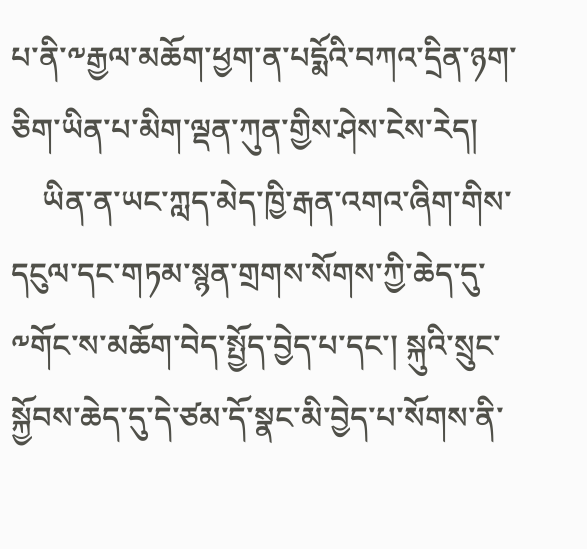པ་ནི་༸རྒྱལ་མཆོག་ཕྱག་ན་པདྨོའི་བཀའ་དྲིན་ཉག་ཅིག་ཡིན་པ་མིག་ལྡན་ཀུན་གྱིས་ཤེས་ངེས་རེད།
    ཡིན་ན་ཡང་ཀླད་མེད་ཁྱི་རྒན་འགའ་ཞིག་གིས་དངུལ་དང་གཏམ་སྙན་གྲགས་སོགས་ཀྱི་ཆེད་དུ་༸གོང་ས་མཆོག་བེད་སྤྱོད་བྱེད་པ་དང་། སྐུའི་སྲུང་སྐྱོབས་ཆེད་དུ་དེ་ཙམ་དོ་སྣང་མི་བྱེད་པ་སོགས་ནི་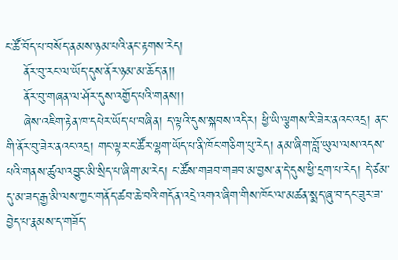ང་ཚོ་བོད་པ་བསོད་ནམས་ཉམ་པའི་ནང་རྟགས་རེད།
    ནོར་བུ་རང་ལ་ཡོད་དུས་ནོར་ཉམ་མ་ཆོད་ན།།
    ནོར་བུ་གཞན་ལ་ཤོར་དུས་འགྱོད་པའི་གནས།།
    ཞེས་འཇིག་རྟེན་ཁ་དཔེར་ཡོད་པ་བཞིན། ད་ལྟའི་དུས་སྐབས་འདིར། ཕྱི་ཡི་ལྕགས་རི་ཟེར་ནའང་འདྲ། ནང་གི་ནོར་བུ་ཟེར་ནའང་འདྲ། གང་ལྟར་ང་ཚོར་ལྷག་ཡོད་པ་ནི་ཁོང་གཅིག་པུ་རེད། ནམ་ཞིག་བློ་ཡུལ་ལས་འདས་པའི་གནས་ཚུལ་འབྱུང་མི་སྲིད་པ་ཞིག་མ་རེད། ང་ཚོས་གཟབ་གཟབ་མ་བྱས་ན་དེ་དུས་ཕྱི་དྲག་པ་རེད། དེ་ཙམ་དུ་མ་ཟད་རྒྱ་མི་ལས་ཀྱང་གནོད་ཚབ་ཆེ་བའི་གདོན་འདྲེ་འགའ་ཞིག་གིས་ཁོང་ལ་མཚན་སྨད་ཞུ་བ་དང་ཟུར་ཟ་བྱེད་པ་རྣམས་ད་གཟོད་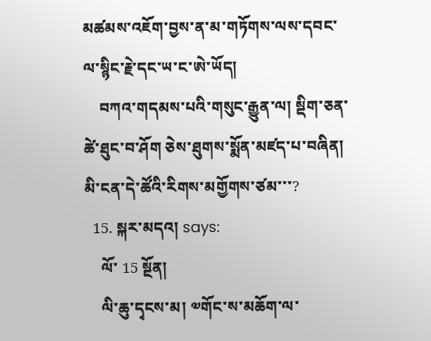མཚམས་འཇོག་བྱས་ན་མ་གཏོགས་ལས་དབང་ལ་སྙིང་རྗེ་དང་ཡ་ང་ཨེ་ཡོད།
    བཀའ་གདམས་པའི་གསུང་རྒྱུན་ལ། སྡིག་ཅན་ཚེ་ཐུང་བ་ཤོག ཅེས་ཐུགས་སྨོན་མཛད་པ་བཞིན། མི་ངན་དེ་ཚོའི་རིགས་མགྱོགས་ཙམ་་་?
  15. སྐར་མདའ། says:
    ལོ་ 15 སྔོན།
    ལི་ཆུ་དྭངས་མ། ༧གོང་ས་མཆོག་ལ་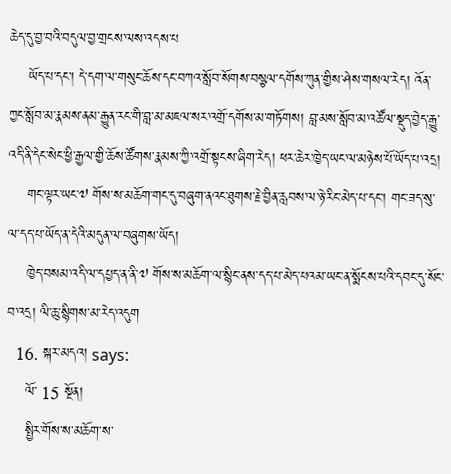ཆེད་དུ་བྱ་བའི་བདུལ་བྱ་གྲངས་ལས་འདས་པ
    ཡོད་པ་དང་། དེ་དག་ལ་གསུང་ཆོས་དང་བཀའ་སློབ་སོགས་བསྩལ་དགོས་ཀུན་གྱིས་ཤེས་གསལ་རེད། འོན་ཀྱང་སློབ་མ་རྣམས་ནམ་རྒྱུན་རང་གི་བླ་མ་མཇལ་སར་འགྲོ་དགོས་མ་གཏོགས། བླ་མས་སློབ་མ་འཚོལ་སྡུད་བྱེད་རྒྱུ་འདི་ནི་དེང་སེང་ཕྱི་རྒྱལ་གྱི་ཆོས་ཚོགས་རྣམས་ཀྱི་འགྲོ་སྟངས་ཞིག་རེད། ཕར་ཆེར་ཁྱེད་ཡང་ལ་མཉེས་པོ་ཡོད་པ་འདྲ།
    གང་ལྟར་ཡང་༧ གོས་ས་མཆོག་གང་དུ་བཞུག་ནའང་ཐུགས་རྗེ་བྱིན་རླབས་ལ་ཉེ་རིང་མེད་པ་དང་། གང་ཟད་སུ་ལ་དད་པ་ཡོད་ན་དེའི་མདུན་ལ་བཞུགས་ཡོད།
    ཁྱེད་བསམ་འདི་ལ་དཔྱད་ན་ནི་༧ གོས་ས་མཆོག་ལ་སྙིང་ནས་དད་པ་མེད་པའམ་ཡང་ན་སྨོངས་པའི་དབང་དུ་སོང་བ་འདྲ། ལི་ཆུ་སྙིགས་མ་རེད་འདུག
  16. སྐར་མདའ། says:
    ལོ་ 15 སྔོན།
    སྤྱིར་གོས་ས་མཆོག་ས་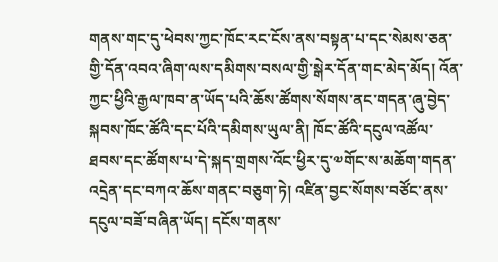གནས་གང་དུ་ཕེབས་ཀྱང་ཁོང་རང་ངོས་ནས་བསྟན་པ་དང་སེམས་ཅན་གྱི་དོན་འབའ་ཞིག་ལས་དམིགས་བསལ་གྱི་སྒེར་དོན་གང་མེད་མོད། འོན་ཀྱང་ཕྱིའི་རྒྱལ་ཁབ་ན་ཡོད་པའི་ཆོས་ཚོགས་སོགས་ནང་གདན་ཞུ་བྱེད་སྐབས་ཁོང་ཚོའི་དང་པོའི་དམིགས་ཡུལ་ནི། ཁོང་ཚོའི་དངུལ་འཚོལ་ཐབས་དང་ཚོགས་པ་དེ་སྐད་གྲགས་འོང་ཕྱིར་དུ་༧གོང་ས་མཆོག་གདན་འདྲེན་དང་བཀའ་ཆོས་གནང་བཅུག་ཏེ། འཛིན་བྱང་སོགས་བཙོང་ནས་དངུལ་བཟོ་བཞིན་ཡོད། དངོས་གནས་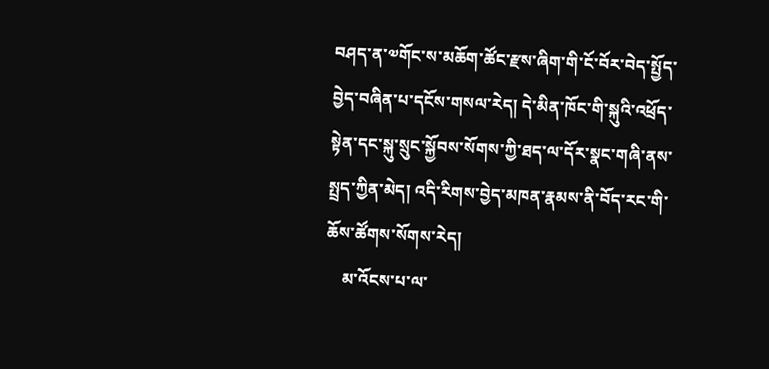བཤད་ན་༧གོང་ས་མཆོག་ཚོང་རྫས་ཞིག་གི་ངོ་བོར་བེད་སྤྱོད་བྱེད་བཞིན་པ་དངོས་གསལ་རེད། དེ་མིན་ཁོང་གི་སྐུའི་འཕྲོད་སྟེན་དང་སྐུ་སྲུང་སྐྱོབས་སོགས་ཀྱི་ཐད་ལ་དོར་སྣང་གཞི་ནས་སྤྲད་ཀྱིན་མེད། འདི་རིགས་བྱེད་མཁན་རྣམས་ནི་བོད་རང་གི་ཆོས་ཚོགས་སོགས་རེད།
    མ་འོངས་པ་ལ་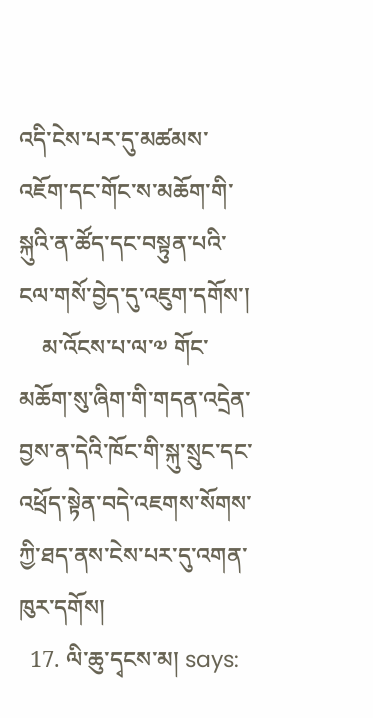འདི་ངེས་པར་དུ་མཚམས་འཇོག་དང་གོང་ས་མཆོག་གི་སྐུའི་ན་ཚོད་དང་བསྟུན་པའི་ངལ་གསོ་བྱེད་དུ་འཇུག་དགོས་།
    མ་འོངས་པ་ལ་༧ གོང་མཆོག་སུ་ཞིག་གི་གདན་འདྲེན་བྱས་ན་དེའི་ཁོང་གི་སྐུ་སྲུང་དང་འཕྲོད་སྟེན་བདེ་འཇགས་སོགས་ཀྱི་ཐད་ནས་ངེས་པར་དུ་འགན་ཁུར་དགོས།
  17. ལི་ཆུ་དྭངས་མ། says: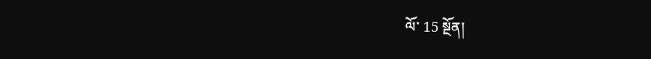ལོ་ 15 སྔོན།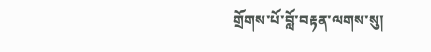གྲོགས་པོ་བློ་བརྟན་ལགས་སུ།